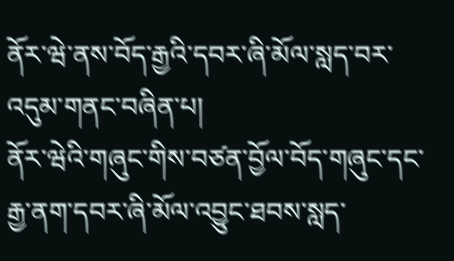ནོར་ཝེ་ནས་བོད་རྒྱའི་དབར་ཞི་མོལ་སླད་བར་འདུམ་གནང་བཞིན་པ།
ནོར་ཝེའི་གཞུང་གིས་བཙན་བྱོལ་བོད་གཞུང་དང་རྒྱ་ནག་དབར་ཞི་མོལ་འབྱུང་ཐབས་སླད་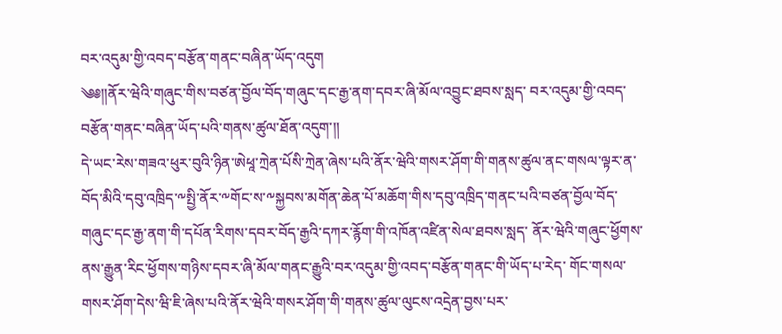བར་འདུམ་གྱི་འབད་བརྩོན་གནང་བཞིན་ཡོད་འདུག
༄༅༎ནོར་ཝེའི་གཞུང་གིས་བཙན་བྱོལ་བོད་གཞུང་དང་རྒྱ་ནག་དབར་ཞི་མོལ་འབྱུང་ཐབས་སླད་ བར་འདུམ་གྱི་འབད་བརྩོན་གནང་བཞིན་ཡོད་པའི་གནས་ཚུལ་ཐོན་འདུག་༎
དེ་ཡང་རེས་གཟའ་ཕུར་བུའི་ཉིན་ཨེཕཱ་ཀྲེན་པོསི་ཀྲེན་ཞེས་པའི་ནོར་ཝེའི་གསར་ཤོག་གི་གནས་ཚུལ་ནང་གསལ་ལྟར་ན་ བོད་མིའི་དབུ་འཁྲིད་༸སྤྱི་ནོར་༸གོང་ས་༸སྐྱབས་མགོན་ཆེན་པོ་མཆོག་གིས་དབུ་འཁྲིད་གནང་པའི་བཙན་བྱོལ་བོད་གཞུང་དང་རྒྱ་ནག་གི་དཔོན་རིགས་དབར་བོད་རྒྱའི་དཀར་རྙོག་གི་འཁོན་འཛིན་སེལ་ཐབས་སླད་ ནོར་ཝེའི་གཞུང་ཕྱོགས་ནས་རྒྱུན་རིང་ཕྱོགས་གཉིས་དབར་ཞི་མོལ་གནང་རྒྱུའི་བར་འདུམ་གྱི་འབད་བརྩོན་གནང་གི་ཡོད་པ་རེད་ གོང་གསལ་གསར་ཤོག་དེས་ཝི་ཇི་ཞེས་པའི་ནོར་ཝེའི་གསར་ཤོག་གི་གནས་ཚུལ་ལུངས་འདྲེན་བྱས་པར་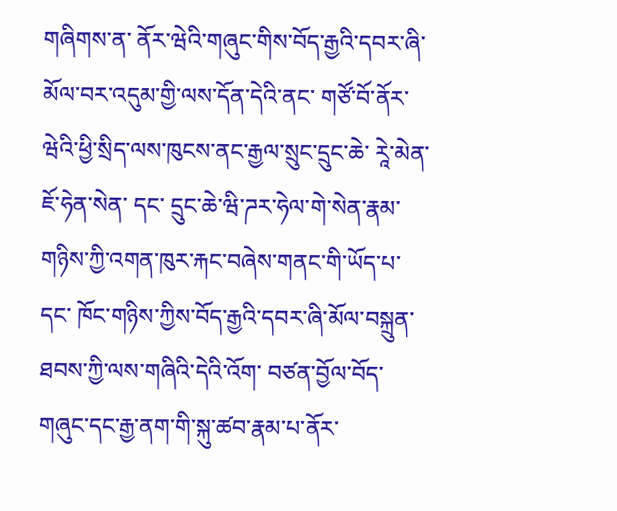གཞིགས་ན་ ནོར་ཝེའི་གཞུང་གིས་བོད་རྒྱའི་དབར་ཞི་མོལ་བར་འདུམ་གྱི་ལས་དོན་དེའི་ནང་ གཙོ་བོ་ནོར་ཝེའི་ཕྱི་སྲིད་ལས་ཁུངས་ནང་རྒྱལ་སྲུང་དྲུང་ཆེ་ རཱེ་མེན་ཇོ་ཧེན་སེན་ དང་ དྲུང་ཆེ་ཝི་ཌར་ཧེལ་གེ་སེན་རྣམ་གཉིས་ཀྱི་འགན་ཁུར་རྐང་བཞེས་གནང་གི་ཡོད་པ་དང་ ཁོང་གཉིས་ཀྱིས་བོད་རྒྱའི་དབར་ཞི་མོལ་བསྐྲུན་ཐབས་ཀྱི་ལས་གཞིའི་དེའི་འོག་ བཙན་བྱོལ་བོད་གཞུང་དང་རྒྱ་ནག་གི་སྐུ་ཚབ་རྣམ་པ་ནོར་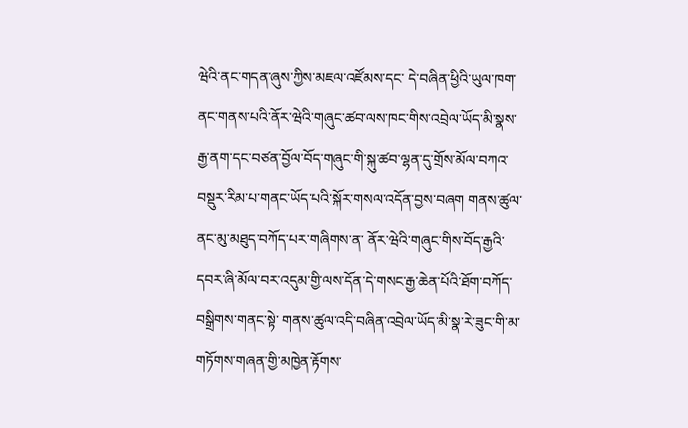ཝེའི་ནང་གདན་ཞུས་ཀྱིས་མཇལ་འཛོམས་དང་ དེ་བཞིན་ཕྱིའི་ཡུལ་ཁག་ནང་གནས་པའི་ནོར་ཝེའི་གཞུང་ཚབ་ལས་ཁང་གིས་འབྲེལ་ཡོད་མི་སྣས་ རྒྱ་ནག་དང་བཙན་བྱོལ་བོད་གཞུང་གི་སྐུ་ཚབ་ལྷན་དུ་གྲོས་མོལ་བཀའ་བསྡུར་རིམ་པ་གནང་ཡོད་པའི་སྐོར་གསལ་འདོན་བྱས་བཞག གནས་ཚུལ་ནང་མུ་མཐུད་བཀོད་པར་གཞིགས་ན་ ནོར་ཝེའི་གཞུང་གིས་བོད་རྒྱའི་དབར་ཞི་མོལ་བར་འདུམ་གྱི་ལས་དོན་དེ་གསང་རྒྱ་ཆེན་པོའི་ཐོག་བཀོད་བསྒྲིགས་གནང་སྟེ་ གནས་ཚུལ་འདི་བཞིན་འབྲེལ་ཡོད་མི་སྣ་རེ་ཟུང་གི་མ་གཏོགས་གཞན་གྱི་མཁྱེན་རྟོགས་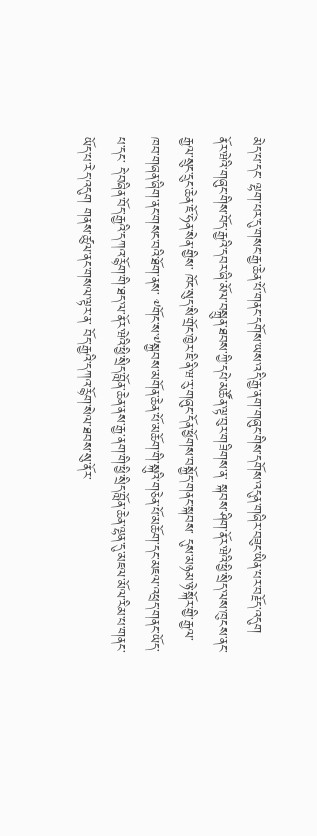མེད་པ་དང་ ལྷག་པར་དུ་གསང་རྒྱ་ཆེན་པོ་གནང་དགོས་ཡས་འདི་རྒྱ་ནག་གཞུང་གིས་དགོས་འདུན་གཞིར་བཟུང་ཡིན་པར་བརྗོད་འདུག ནོར་ཝེའི་གཞུང་གིས་བོད་རྒྱའི་དབར་ཞི་མོལ་བསྐྲུན་ཐབས་ཀྱི་དཔེ་མཚོན་ལྟ་བུར་གཟིགས་ན་ སྐབས་ཤིག་ནོར་ཝེའི་ཕྱི་སྲིད་ལས་ཁུངས་ནང་རྒྱལ་སྲུང་དྲུང་ཆེན་ཇོ་ཧེན་སེན་གྱིས་ ཁོང་སུད་སི་གྲོང་ཁྱེར་ཇི་ནི་ཝ་རུ་གཞུང་དོན་ཕྱོགས་བསྐྱོད་གནང་སྐབས་ དུས་མཉམ་ཉེ་སྐོར་གྱི་རྒྱལ་ཁབ་གཞན་ཞིག་ནང་གསང་བའི་ཐོག་ནས་ ༸གོང་ས་༸སྐྱབས་མགོན་ཆེན་པོ་མཆོག་གི་སྐུའི་གཅེན་པོ་མཆོག་དང་མཇལ་འཕྲད་གནང་ཡོད་པ་དང་ དེ་བཞིན་བོད་རྒྱའི་དཀའ་རྙོག་གི་ཐད་ལ་ནོར་ཝེའི་ཕྱི་སྲིད་བློན་ཆེན་ནས་རྒྱ་ནག་གི་ཕྱི་སྲིད་བློན་ཆེན་ལྷན་དུ་མཇལ་མོལ་རིམ་པ་གནང་ཡོད་པ་རེད་འདུག གནས་ཚུལ་ནང་གསལ་ལྟར་ན་ བོད་རྒྱའི་དཀའ་རྙོག་སེལ་ཐབས་སུ་ནོར་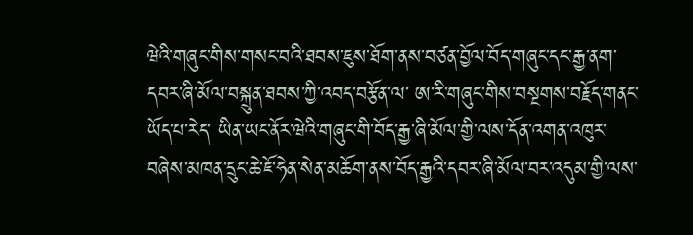ཝེའི་གཞུང་གིས་གསང་བའི་ཐབས་ཇུས་ཐོག་ནས་བཙན་བྱོལ་བོད་གཞུང་དང་རྒྱ་ནག་དབར་ཞི་མོལ་བསྐྲུན་ཐབས་ཀྱི་འབད་བརྩོན་ལ་ ཨ་རི་གཞུང་གིས་བསྔགས་བརྗོད་གནང་ཡོད་པ་རེད་ ཡིན་ཡང་ནོར་ཝེའི་གཞུང་གི་བོད་རྒྱ་ཞི་མོལ་གྱི་ལས་དོན་འགན་འཁུར་བཞེས་མཁན་དྲུང་ཆེ་ཇོ་ཧེན་སེན་མཆོག་ནས་བོད་རྒྱའི་དབར་ཞི་མོལ་བར་འདུམ་གྱི་ལས་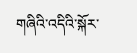གཞིའི་འདིའི་སྐོར་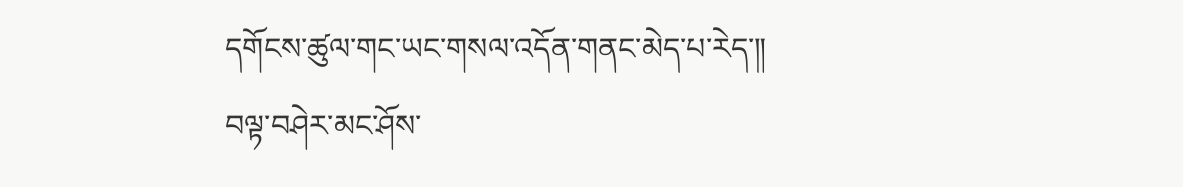དགོངས་ཚུལ་གང་ཡང་གསལ་འདོན་གནང་མེད་པ་རེད་༎
བལྟ་བཤེར་མང་ཤོས་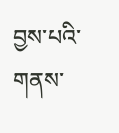བྱས་པའི་གནས་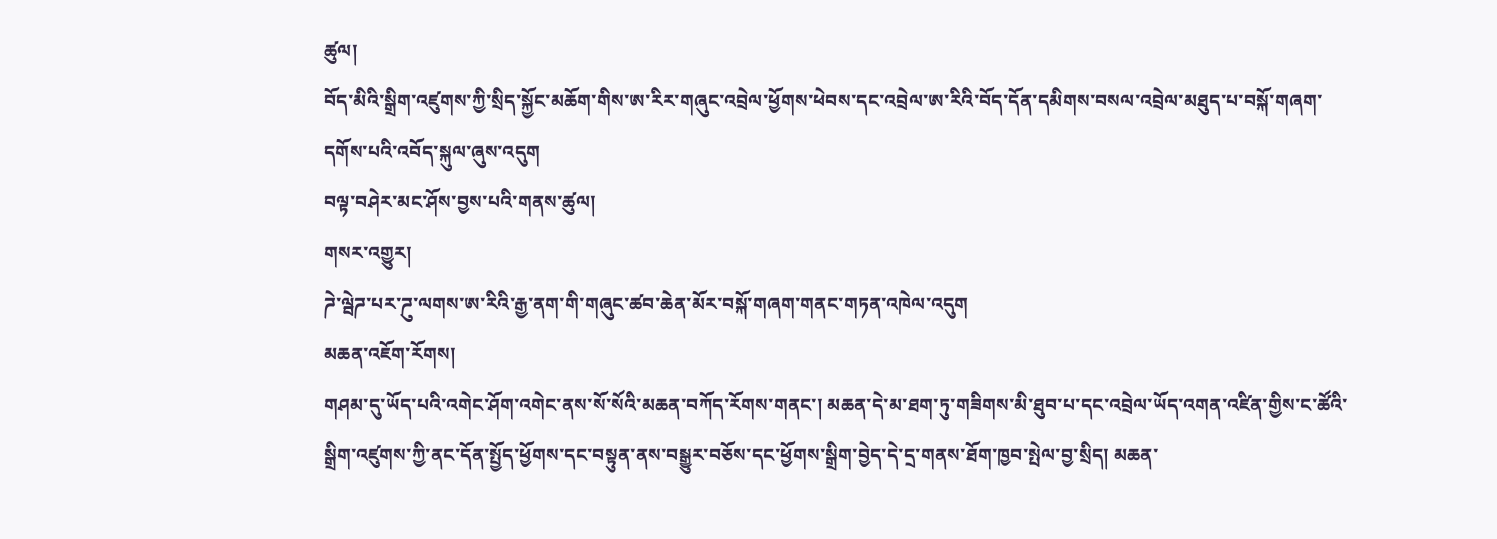ཚུལ།
བོད་མིའི་སྒྲིག་འཛུགས་ཀྱི་སྲིད་སྐྱོང་མཆོག་གིས་ཨ་རིར་གཞུང་འབྲེལ་ཕྱོགས་ཕེབས་དང་འབྲེལ་ཨ་རིའི་བོད་དོན་དམིགས་བསལ་འབྲེལ་མཐུད་པ་བསྐོ་གཞག་དགོས་པའི་འབོད་སྐུལ་ཞུས་འདུག
བལྟ་བཤེར་མང་ཤོས་བྱས་པའི་གནས་ཚུལ།
གསར་འགྱུར།
ཌེ་ལྦེཌ་པར་ཌུ་ལགས་ཨ་རིའི་རྒྱ་ནག་གི་གཞུང་ཚབ་ཆེན་མོར་བསྐོ་གཞག་གནང་གཏན་འཁེལ་འདུག
མཆན་འཇོག་རོགས།
གཤམ་དུ་ཡོད་པའི་འགེང་ཤོག་འགེང་ནས་སོ་སོའི་མཆན་བཀོད་རོགས་གནང་། མཆན་དེ་མ་ཐག་ཏུ་གཟིགས་མི་ཐུབ་པ་དང་འབྲེལ་ཡོད་འགན་འཛིན་གྱིས་ང་ཚོའི་སྒྲིག་འཛུགས་ཀྱི་ནང་དོན་སྤྱོད་ཕྱོགས་དང་བསྟུན་ནས་བསྒྱུར་བཅོས་དང་ཕྱོགས་སྒྲིག་བྱེད་དེ་དྲ་གནས་ཐོག་ཁྱབ་སྤེལ་བྱ་སྲིད། མཆན་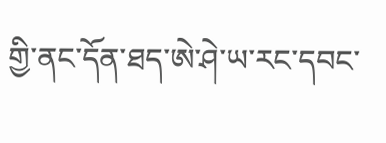གྱི་ནང་དོན་ཐད་ཨེ་ཤེ་ཡ་རང་དབང་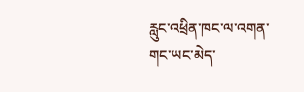རླུང་འཕྲིན་ཁང་ལ་འགན་གང་ཡང་མེད་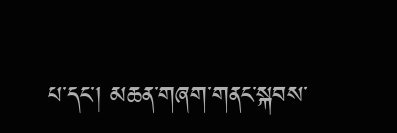པ་དང་། མཆན་གཞག་གནང་སྐབས་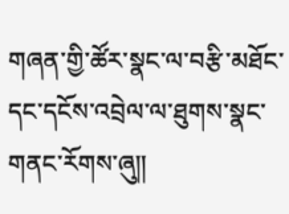གཞན་གྱི་ཚོར་སྣང་ལ་བརྩི་མཐོང་དང་དངོས་འབྲེལ་ལ་ཐུགས་སྣང་གནང་རོགས་ཞུ༎